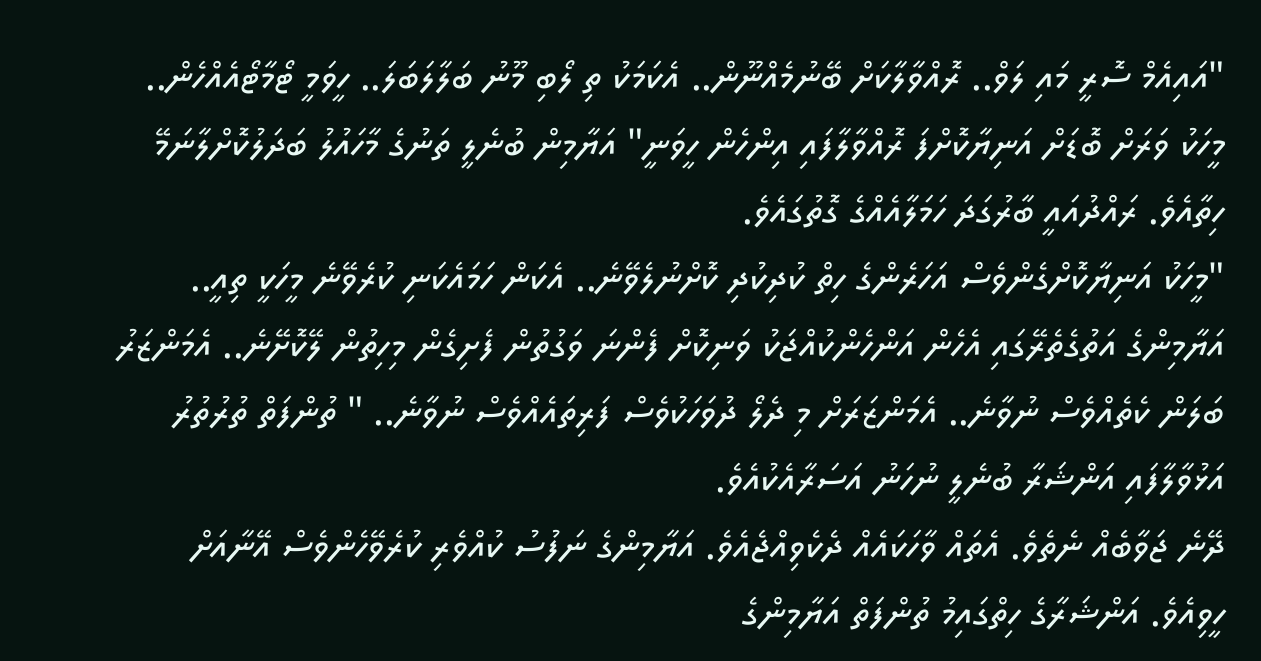"އައިއެމް ސޮރީ މައި ލަވް.. ރޮއްވާލާކަށް ބޭނުމެއްނޫން.. އެކަމަކު ތި ލޯބި މޫނު ބަލާލަބަލަ.. ހީވަމީ ޓޯމާޓޯއެއްހެން.. މީހަކު ވަރަށް ބޮޑަށް އަނިޔާކޮށްފަ ރޮއްވާލާފައި އިންހެން ހީވަނީ" އަޔާމިން ބުނެލީ ތަނުގެ މާހައުލު ބަދަލުކޮށްލާނަމޭ ހިތާއެވެ. ރައްދުއައީ ބާރުގަދަ ހަމަލާއެއްގެ ގޮތުގައެވެ.
"މީހަކު އަނިޔާކޮށްގެންވެސް އަހަރެންގެ ހިތް ކުދިކުދި ކޮށްނުލެވޭނެ.. އެކަން ހަމައެކަނި ކުރެވޭނެ މީހަކީ ތިއީ.. އަޔާމިންގެ އަތުގެތެރޭގައި އެހެން އަންހެންކުއްޖަކު ވަނިކޮށް ފެންނަ ވަގުތުން ފެށިގެން މިހިތުން ލޭކޮށޭނެ.. އެމަންޒަރު ބަލަން ކެތެއްވެސް ނުވާނެ.. އެމަންޒަރަށް މި ދެލޯ ދުވަހަކުވެސް ފަރިތައެއްވެސް ނުވާނެ.. " ތުންފަތް ތުރުތުރު އަޅުވާލާފައި އަންޝަރާ ބުނެލީ ނުހަނު އަސަރާއެކުއެވެ.
ދޭނެ ޖަވާބެއް ނެތެވެ. އެތައް ވާހަކައެއް ދެކެވިއްޖެއެވެ. އަޔާމިންގެ ނަފުސު ކުއްވެރި ކުރެވޭހެންވެސް އޭނާއަށް ހީވިއެވެ. އަންޝަރާގެ ހިތްގައިމު ތުންފަތް އަޔާމިންގެ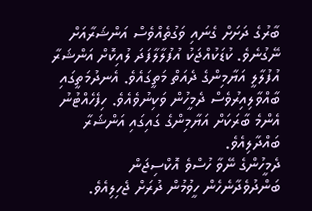ބާރުގެ ދަށަށް ގެނައި ވަގުތެއްވެސް އަންޝަރާއަށް ނޭގުނެވެ. ކުޑަކުއްޖަކު އުފުލާލާފަދަ ލުއިކޮށް އަންޝަރާ އުފުލާލީ އަޔާމިންގެ ދެއަތް މަތީގައެވެ. އެނދުމަތީގައި ބާއްވާލިއިރުވެސް ދެމީހުން ވަކިނުވެއެވެ. ހިފެހެއްޓުނު އެންމެ ބާރަކަށް އަޔާމިންގެ ގައިގައި އަންޝަރާ ބައްދާލިއެވެ.
ދެމީހުންގެ ނޭވާ ހުސްވެ އޮކްސިޖަން ބަންދުވެދާނެހެން ހީވުމުން ދުރަށް ޖެހިލިއެވެ.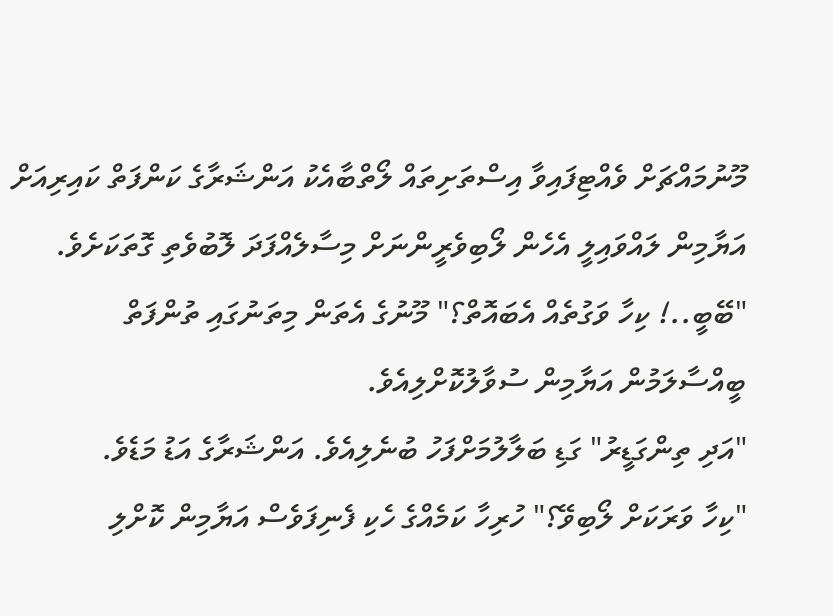މޫނުމައްޗަށް ވެއްޓިފައިވާ އިސްތަށިތައް ލޯތްބާއެކު އަންޝަރާގެ ކަންފަތް ކައިރިއަށް އަޔާމިން ލައްވައިލީ އެހެން ލޯބިވެރީންނަށް މިސާލެއްފަދަ ލޮބުވެތި ގޮތަކަށެވެ.
"ބޭބީ..! ކިހާ ވަގުތެއް އެބައޮތް؟" މޫނުގެ އެތަން މިތަނުގައި ތުންފަތް ބީއްސާލަމުން އަޔާމިން ސުވާލުކޮށްލިއެވެ.
"އަދި ތިންގަޑީރު" ގަޑި ބަލާލުމަށްފަހު ބުނެލިއެވެ. އަންޝަރާގެ އަޑު މަޑެވެ.
"ކިހާ ވަރަކަށް ލޯބިވޭ؟" ހުރިހާ ކަމެއްގެ ހެކި ފެނިފަވެސް އަޔާމިން ކޮށްލި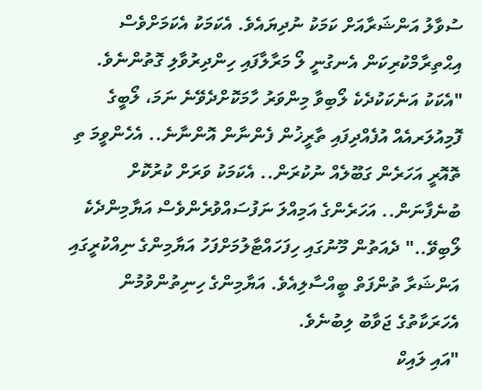ސުވާލު އަންޝަރާއަށް ކަމަކު ނުދިޔައެވެ. އެކަމަކު އެކަމަށްވެސް އިޙްތިރާމްކުރިކަން އެނގުނީ ލޯ މަރާލާފައި ހިންދިރުވާލި ގޮތުންނެވެ.
"އެކަކު އަނެކަކުދެކެ ލޯބިވާ މިންވަރު ހާމަކޮށްދެވޭނެ ނަމަ، ލޯބީގެ ފޮމިއުލަރއެއް އުފެއްދިފައި ތާރީޚުން ފެންނާން އޮންނާނެ.. އެހެންވީމަ ތި ތޮއޮރީ އަހަރެން ގަބޫލެއް ނުކުރަން.. އެކަމަކު ވަރަށް ކުރުކޮށް ބުނެފާނަން.. އަހަރެންގެ އަމިއްލަ ނަފުސައްވުރެންވެސް އަޔާމިންދެކެ ލޯބިވޭ.." ދެއަތުން މޫނުގައި ހިފަހައްޓާލުމަށްފަހު އަޔާމިންގެ ނިއްކުރީގައި އަންޝަރާ ތުންފަތް ބީއްސާލިއެވެ. އަޔާމިންގެ ހިނިތުންވުމުން އެހަރަކާތުގެ ޖަވާބު ލިބުނެވެ.
"އައި ލައިކް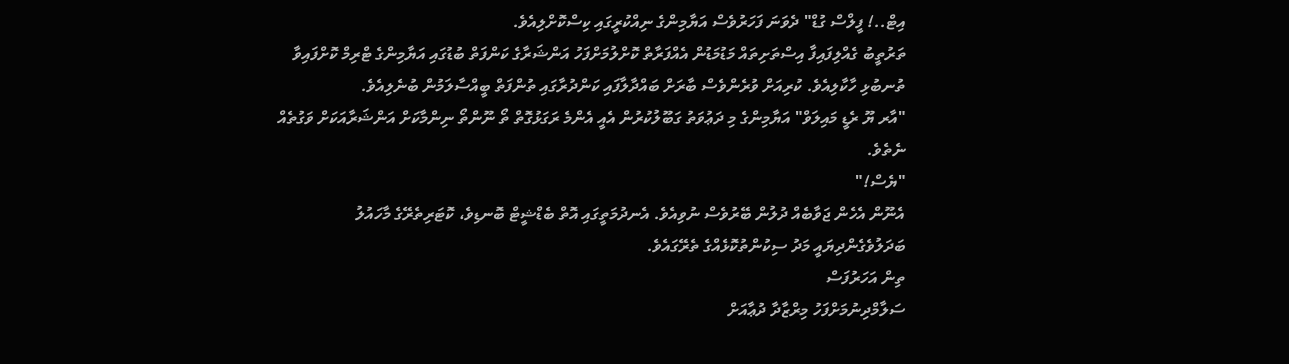އިޓް..! ފީލްސް ގުޑް" ދެވަނަ ފަހަރުވެސް އަޔާމިންގެ ނިއްކުރީގައި ކިސްކޮށްލިއެވެ.
ތަރުތީބު ގެއްލިފައިފާ އިސްތަށިތައް މަޑުމަޑުން އެއްފަރާތް ކޮށްލުމަށްފަހު އަންޝަރާގެ ކަންފަތް ބުޑުގައި އަޔާމިންގެ ޓްރިމް ކޮށްފައިވާ ތުނބުޅި ހާކާލިއެވެ. ކުރިއަށް ވުރެންވެސް ބާރަށް ބައްދާލާފައި ކަންދުރާގައި ތުންފަތް ބީއްސާލަމުން ބުނެލިއެވެ.
"އާރ ޔޫ ރެޑީ މައިލަވް" އަޔާމިންގެ މި ދަޢުވަތު ގަބޫލުކުރުން އެއީ އެންމެ ރަގަޅުގޮތް ތޯ ނޫންތޯ ނިންމާކަށް އަންޝަރާއަކަށް ވަގުތެއް ނެތެވެ.
"ޔެސް!"
އެނޫން އެހެން ޖަވާބެއް ދުލުން ބޭރުވެސް ނުވިއެވެ. އެނދުމަތީގައި އޮތް ބެޑްޝީޓް ބޮނޑިވެ، ކޮޓަރިތެރޭގެ މާހައުލު ބަދަލުވެގެންދިޔައީ މަދު ސިކުންތުކޮޅެއްގެ ތެރޭގައެވެ.
ތިން އަހަރުފަސް
ސަލާމްދިނުމަށްފަހު މިރްޒާދާ ދުޢާއަށް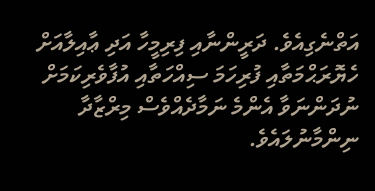އަތްނެގިއެވެ. ދަރީންނާއި ފިރިމީހާ އަދި ޢާއިލާއަށް ހެޔޮރަޙްމަތާއި ފުރިހަމަ ސިއްހަތާއި އުފާވެރިކަމަށް ނުދަންނަވާ އެންމެ ނަމާދެއްވެސް މިރްޒާދާ ނިންމާނުލައެވެ.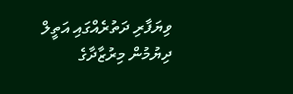ވިޔަފާރި ދަތުރެއްގައި އަތީލް ދިޔުމުން މިރުޒާދާގެ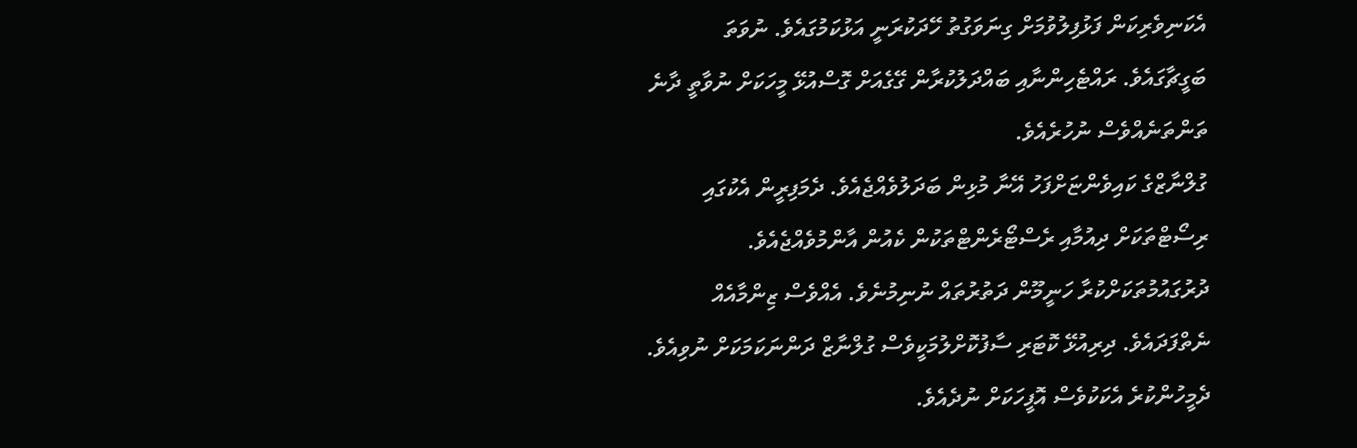އެކަނިވެރިކަން ފަޅުފިލުވުމަށް ގިނަވަގުތު ހޭދަކުރަނީ އަޅުކަމުގައެވެ. ނުވަތަ ބަގީޗާގައެވެ. ރައްޓެހިންނާއި ބައްދަލުކުރާން ގޭގެއަށް ގޮސްއުޅޭ މީހަކަށް ނުވާތީ ދާނެ ތަންތަނެއްވެސް ނުހުރެއެވެ.
ގުލްނާޒްގެ ކައިވެންޏަށްފަހު އޭނާ މުޅިން ބަދަލުވެއްޖެއެވެ. ދެމަފިރީން އެކުގައި ރިސޯޓްތަކަށް ދިއުމާއި ރެސްޓޯރެންޓްތަކުން ކެއުން އާންމުވެއްޖެއެވެ. ދުރުގައުމުތަކަށްކުރާ ހަނީމޫން ދަތުރުތައް ނުނިމުނެވެ. އެއްވެސް ޒިންމާއެއް ނެތްފަދައެވެ. ދިރިއުޅޭ ކޮޓަރި ސާފުކޮށްލުމަކީވެސް ގުލްނާޒް ދަންނަކަމަކަށް ނުވިއެވެ. ދެމީހުންކުރެ އެކަކުވެސް އޮފީހަކަށް ނުދެއެވެ.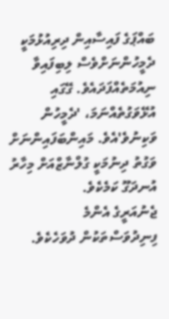ބައްޕަގެ ފައިސާއިން ދިރިއުޅުމަކީ ދެމީހުންނަށްވެސް ލިބިފައިވާ ނިއުމަތެއްފަދައެވެ. ގޭގައި އުޅޭވަގުތެއްނަމަ، 'ދެމީހުން ވަކިނުވެ'އެވެ. މައިންބަފައިންނަށް ވަގުތު ދިނުމަކީ ގުލްނާޒްއަށް މިހާރު އުނދަގޫ ކަމެކެވެ.
ޖެނުއަރީގެ އެންމެ ފިނިދުވަސްތަކުން ދުވަހެކެވެ.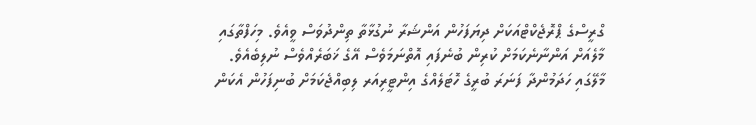ގްރީސްގެ ޕްރޮޖެކްޓްއަކަށް ދިޔަފަހުން އަންޝަރާ ނުގުޅާތާ ތިންދުވަސް ވީއެވެ. މިހަފްތާގައި މާލެއަށް އަންނާނެކަމަށް ކުރިން ބުނެފައި އޮތްނަމަވެސް އޭގެ ޚަބަރެއްވެސް ނުލިބެއެވެ. މާލޭގައި ހަދަމުންދާ ފަނަރަ ބުރީގެ ހޮޓަލެއްގެ އިންޓީރިއަރ ލިބިއްޖެކަމަށް ބުނިފަހުން އެކަން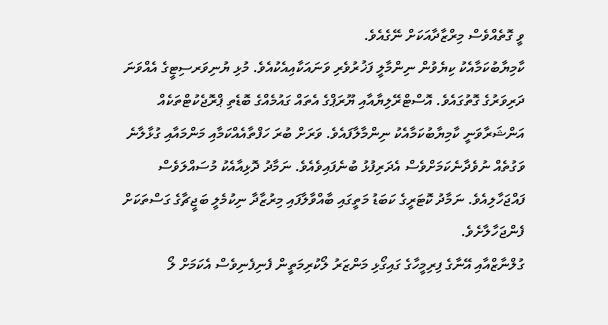ވީ ގޮތެއްވެސް މިރްޒާދާއަކަށް ނޭގެއެވެ.
ކާމިޔާބުކަމާއެކު ކިޔެވުން ނިންމާލީ ފަޚުރުވެރި ވަނައަކާއިއެކުއެވެ. މުޅި ޔުނިވަރސިޓީގެ އެއްވަނަ ދަރިވަރުގެ ގޮތުގައެވެ. އޮސްޓްރޭލިޔާއާއި ޔޫރަޕްގެ އެތައް ގައުމެއްގެ ބޮޑެތި ޕްރޮޖެކުޓްތަކެއް އަންޝަރާވަނީ ކާމިޔާބުކަމާއެކު ނިންމާލާފައެވެ. ވަރަށް ބުރަ ހަފްތާއެއްކަމާއި މަންމައާއި ގުޅާލާނެ ވަގުތެއް ނުވެދާނެކަމަށްވެސް އެދަރިފުޅު ބުނެފައިވެއެވެ. ނަމާދު ދޮޅިއާއެކު މުސައްލަވެސް ފައްޖަހާލިއެވެ. ނަމާދު ކޮޓަރީގެ ކަބަޑު މަތީގައި ބާއްވާލާފައި މިރުޒާދާ ނިކުމެލީ ބަޖީޗާގެ ގަސްތަކަށް ފެންޖަހާލާށެވެ.
ގުލްނާޒްއާއި އޭނާގެ ފިރިމީހާގެ ގައިގޯޅި މަންޒަރު ލޯކުރިމަތީން ފެނިފެނިވެސް އެކަމަށް ލޯ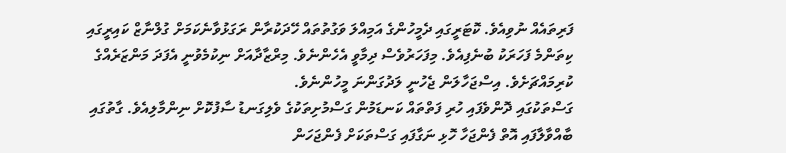ފަރިތައެއް ނުވިއެވެ. ކޮޓަރީގައި ދެމީހުންގެ އަމިއްލަ ވަގުތުތައް ހޭދަކުރާން ރަގަޅުވާނެކަމަށް ގުލްނާޒް ކައިރީގައި ކިތަންމެ ފަހަރަކު ބުނެފިއެވެ. މިފަހަރުވެސް ދިމާވީ އެހެންނެވެ. މިރްޒާދާއަށް ނިކުމެވުނީ އެފަދަ މަންޒަރެއްގެ ކުރިމައްޗަށެވެ. އިސްޖަހާލަން ޖެހުނީ ލަދުގަންނަ މީހުންނެވެ.
ގަސްތަކުގައި ދޮންވެފައި ހުރި ފަތްތައް ކަނޑަމުން ގަސްމުށިތަކުގެ ވެލިގަނޑު ސާފުކޮށް ނިންމާލިއެވެ. ގާތުގައި ބާއްވާލާފައި އޮތް ފެންޖަހާ ހޮޅި ނަގާފައި ގަސްތަކަށް ފެންޖަހަން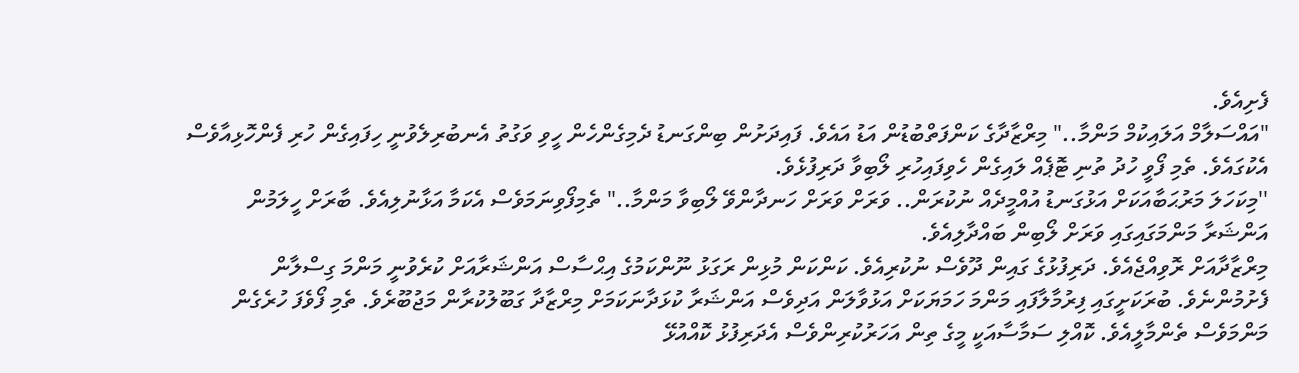ފެށިއެވެ.
"އައްސަލާމް އަލައިކުމް މަންމާ.." މިރްޒާދާގެ ކަންފަތްބުޑުން އަޑު އައެވެ. ފައިދަށުން ބިންގަނޑު ދެމިގެންހެން ހީވި ވަގުތު އެނބުރިލެވުނީ ހިފައިގެން ހުރި ފެންހޮޅިއާވެސް އެކުގައެވެ. ތެމި ފޯވީ ހުދު ތުނި ޓޮޕެއް ލައިގެން ހެވިފައިހުރި ލޯބިވާ ދަރިފުޅެވެ.
''މިކަހަލަ މަރުޙަބާއަކަށް އަޅުގަނޑު އުއްމީދެއް ނުކުރަން.. ވަރަށް ވަރަށް ހަނދާންވޭ ލޯބިވާ މަންމާ.." ތެމިފޯވިނަމަވެސް އެކަމާ އަޅާނުލިއެވެ. ބާރަށް ހީލަމުން އަންޝަރާ މަންމަގައިގައި ވަރަށް ލޯބިން ބައްދާލިއެވެ.
މިރްޒާދާއަށް ރޮވިއްޖެއެވެ. ދަރިފުޅުގެ ގައިން ދޫވެސް ނުކުރިއެވެ. ކަންކަން މުޅިން ރަގަޅު ނޫންކަމުގެ އިޙްސާސް އަންޝަރާއަށް ކުރެވުނީ މަންމަ ގިސްލާން ފެށުމުންނެވެ. ބުރަކަށީގައި ފިރުމާލާފައި މަންމަ ހަމަޔަކަށް އަޅުވާލަން އަދިވެސް އަންޝަރާ ކުޅަދާނަކަމަށް މިރްޒާދާ ގަބޫލުކުރާން މަޖުބޫރެވެ. ތެމި ފޯވެފަ ހުރެގެން މަންމަވެސް ތެންމާލީއެވެ. ކޮއްލި ސަމާސާއަކީ މީގެ ތިން އަހަރުކުރިންވެސް އެދަރިފުޅު ކޮއްއުޅޭ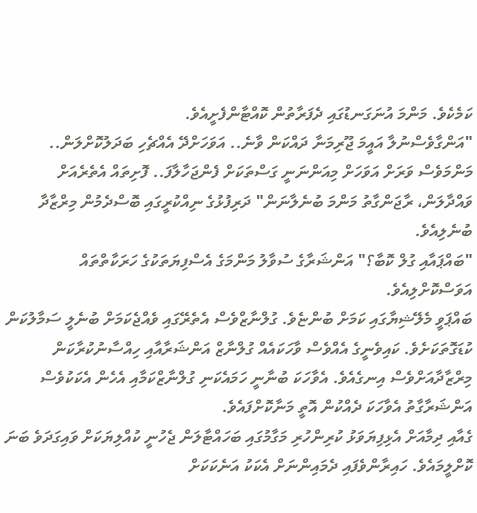ކަމެކެވެ. މަންމަ އުނަގަނޑުގައި ދެފަރާތުން ކޮއްޓާންފެށީއެވެ.
"އަންގާވެސްނުލާ އައީމަ ޖޫރިމަނާ ދައްކަން ވާނެ.. އަވަހަށްދޭ އެއްޗެހި ބަދަލުކޮށްލަން.. މަންމަވެސް ވަރަށް އަވަހަށް މިއަންނަނީ ގަސްތަކަށް ފެންޖަހާލާފަ.. ފޮށިތައް އެތެރެއަށް ވައްދާލަން، ރާޖަންގާތު މަންމަ ބުނެލާނަން" ދަރިފުޅުގެ ނިއްކުރީގައި ބޮސްދެމުން މިރްޒާދާ ބުނެލިއެވެ.
"ބައްޕައާއި ގުލް ކޮބާ؟" އަންޝަރާގެ ސުވާލު މަންމަގެ އެސްފިޔަތަކުގެ ހަރަކާތްތައް އަވަސްކޮށްލިއެވެ.
ބައްޕަވީ މެލޭޝިޔާގައި ކަމަށް ބުންޏެވެ. ގުލްނާޒްވެސް އެތެރޭގައި ވެއްޖެކަމަށް ބުނެލީ ސަމާލުކަން ކުޑަގޮތަކަށެވެ. ކައިވެނީގެ އެއްވެސް ވާހަކައެއް ގުލްނާޒް އަންޝަރާއާއި ހިއްސާނުކުރާކަން މިރްޒާދާއަށްވެސް އިނގެއެވެ. އެވާހަކަ ބުނާނީ ހަމައެކަނި ގުލްނާޒްކަމާއި އެހެން އެކަކުވެސް އަންޝަރާގާތު އެވާހަކަ ދެއްކުން އޮތީ މަނާކޮށްފައެވެ.
ގެއާއި ދިމާއަށް އެޅިފިޔަވަޅު ކުރިންހުރި މަގާމުގައި ބަހައްޓާލަން ޖެހުނީ ކުއްލިޔަކަށް ވައިގަދަވެ ބަނަ ކޮށްލީމައެވެ. ހައިރާންވެފައި ދެމައިންނަށް އެކަކު އަނެކަކަށް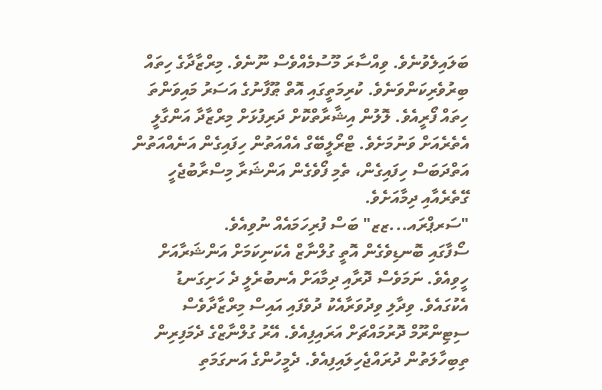ބަލައިލެވުނެވެ. ވިއްސާރަ މޫސުމެއްވެސް ނޫނެވެ. މިރްޒާދާގެ ހިތައް ބިރުވެރިކަންވަނެވެ. ކުރިމަތީގައި އޮތް ޠޫފާނުގެ އަސަރު މައިވަންތަ ހިތައް ފޯރީއެވެ. ލޮލުން އިޝާރާތްކޮށް ދަރިފުޅަށް މިރްޒާދާ އަންގާލީ އެތެރެއަށް ވަނުމަށެވެ. ޓްރޯލީބޭގް އެއްއަތުން ހިފައިގެން އަނެއްއަތުން އަތްދަބަސް ހިފައިގެން، ތެމި ފޯވެގެން އަންޝަރާ މިސްރާބުޖެހީ ގޭތެރެއާއި ދިމާއަށެވެ.
"ސަރޕްރައ...ޒޒ" ބަސް ފުރިހަމައެއް ނުވިއެވެ.
ސޯފާގައި ބޮނޑިވެގެން އޮތީ ގުލްނާޒް އެކަނިކަމަށް އަންޝަރާއަށް ހީވިއެވެ. ނަމަވެސް ދޮރާއި ދިމާއަށް އެނބުރެލީ ދެ ހަށިގަނޑު އެކުގައެވެ. ވިދާލި ވިދުވަރާއެކު ދުވެފައި އައިސް މިރްޒާދާވެސް ސިޓިންރޫމް ދޮރުމައްޗަށް އަރައިފިއެވެ. އޭރު ގުލްނާޒްގެ ދެމަފިރިން ތިބިހާލަތުން ދުރައްޖެހިލައިފިއެވެ. ދެމީހުންގެ އަނގަމަތި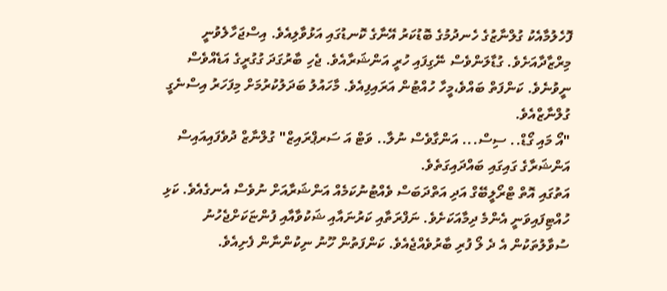ފޮހެލުމާއެކު ގުލްނާޒުގެ ހެނދުމުގެ ބޮޑުކަރު އޭނާގެ ކޮނޑުގައި އަޅުވާލިއެވެ. އިސްޖަހާލެވުނީ މިރްޒާދާއަށެވެ. ގުޑާލަންވެސް ނޭގިފައި ހުރީ އަންޝަރާއެވެ. ޖެހި ބާރުގަދަ ގުގުރީގެ އަޑެއްވެސް ނީވުނެވެ. ކަންފަތް ބައްވެ،މީހާ ހުއްޓުން އަރައިފިއެވެ. މާހައުލު ބަދަލުކުރުމަށް މިފަހަރު އިސްނެގީ ގުލްނާޒްއެވެ.
"އޯ މައި ގޯޑް.. ސިސް... އަންގާވެސް ނުލާ.. ވަޓް އަ ސަރޕްރައިޒް" ގުލްނާޒް ދުވެފައިއައިސް އަންޝަރާގެ ގައިގައި ބައްދައިގަތެވެ.
އަތުގައި އޮތް ޓްރޯލީބޭގް އަދި އަތްދަބަސް ވެއްޓުނުކަމެއް އަންޝަރާއަށް ނުވެސް އެނގެއެވެ. ކަޅި ހުއްޓިފައިވަނީ އެންމެ ދިމާއަކަށެވެ. ނަފްރަތާއި ކަރުނައާއި ޝަކުވާއާއި ފުންޏަކަށްޖެހުނު ސުވާލުތަކުން އެ ދެ ލޯ ފުރި ބާރުވެއްޖެއެވެ. ކަންފަތުން ހޫނު ނިކުންނާން ފެށިއެވެ.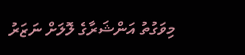މިވަގުތު އަންޝަރާގެ ލޮލަށް ނަޒަރު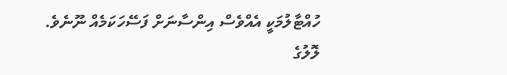ހުއްޓާލުމަކީ އެއްވެސް އިންސާނަށް ފަސޭހަކަމެއް ނޫނެވެ. ލޮލުގެ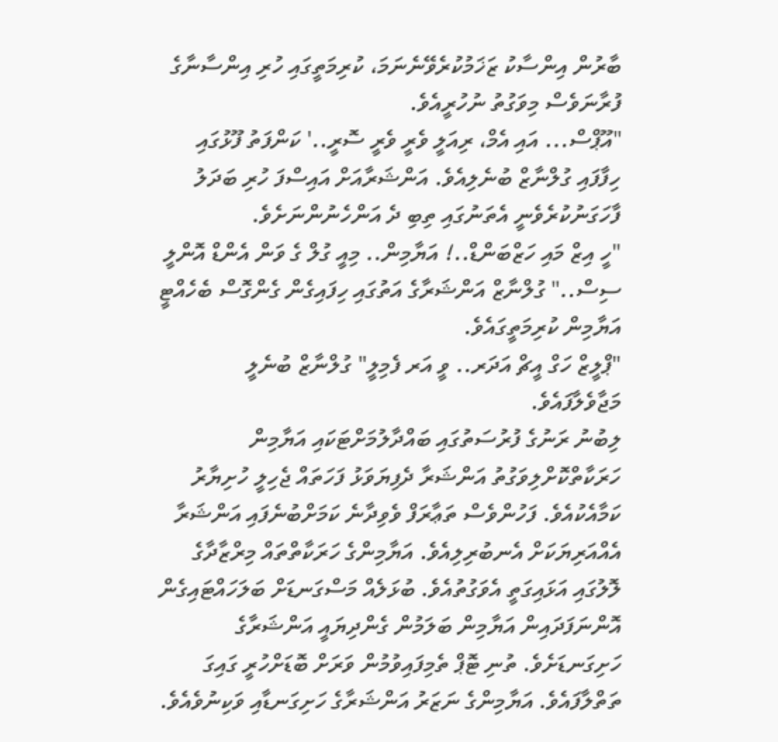ބާރުން އިންސާކު ޒަޚަމުކުރެވޭނެނަމަ، ކުރިމަތީގައި ހުރި އިންސާނާގެ ފުރާނަވެސް މިވަގުތު ނުހުރީއެވެ.
"އޫޕްސް... އައި އެމް، ރިއަލީ ވެރީ ވެރީ ސޮރީ..' ކަންފަތު ފޫޅުގައި ހިފާފައި ގުލްނާޒް ބުނެލިއެވެ. އަންޝަރާއަށް އައިސްފަ ހުރި ބަދަލު ފާހަގަނުކުރެވެނީ އެތަނުގައި ތިބި ދެ އަންހެނުންނަށެވެ.
"ހީ އިޒް މައި ހަޒްބަންޑް..! އަޔާމިން.. މިއީ ގުލް ގެ ވަން އެންޑް އޮންލީ ސިސް.." ގުލްނާޒް އަންޝަރާގެ އަތުގައި ހިފައިގެން ގެންގޮސް ބެހެއްޓީ އަޔާމިން ކުރިމަތީގައެވެ.
"ޕްލީޒް ހަގް އީޗް އަދަރ.. ވީ އަރ ފެމިލީ" ގުލްނާޒް ބުނެލީ މަޖާވެލާފައެވެ.
ލިބުނު ރަނުގެ ފުރުސަތުގައި ބައްދާލުމަށްޓަކައި އަޔާމިން ހަރަކާތްކޮށްލިވަގުތު އަންޝަރާ ދެފިޔަވަޅު ފަހަތައް ޖެހިލީ ހުށިޔާރު ކަމާއެކުއެވެ. ފަހުންވެސް ތަޢާރަފް ވެވިދާނެ ކަމަށްބުނެފައި އަންޝަރާ އެއްއަރިޔަކަށް އެނބުރިލިއެވެ. އަޔާމިންގެ ހަރަކާތްތައް މިރްޒާދާގެ ލޮލުގައި އަޅައިގަތީ އެވަގުތުއެވެ. ބުޅަލެއް މަސްގަނޑަށް ބަލަހައްޓައިގެން އޮންނަފަދައިން އަޔާމިން ބަލަމުން ގެންދިޔައީ އަންޝަރާގެ ހަށިގަނޑަށެވެ. ތުނި ޓޮޕް ތެމިފައިވުމުން ވަރަށް ބޮޑަށްހުރީ ގައިގަ ތަތްލާފައެވެ. އަޔާމިންގެ ނަޒަރު އަންޝަރާގެ ހަށިގަނޑާއި ވަކިނުވެއެވެ.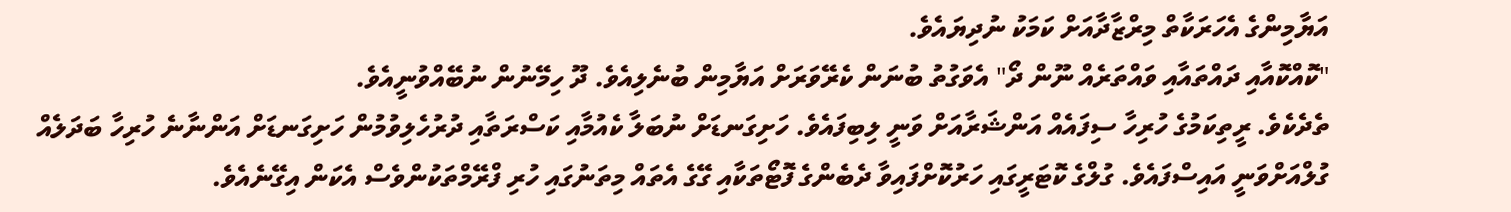އަޔާމިންގެ އެހަރަކާތް މިރްޒާދާއަށް ކަމަކު ނުދިޔައެވެ.
"ކޮއްކޮއާއި ދައްތައާއި ވައްތަރެއް ނޫން ދޯ" އެވަގުތު ބުނަން ކެރޭވަރަށް އަޔާމިން ބުނެލިއެވެ. ދޫ ހިމޭނުން ނުބޭއްވުނީއެވެ.
ތެދެކެވެ. ރީތިކަމުގެ ހުރިހާ ސިފައެއް އަންޝަރާއަށް ވަނީ ލިބިފައެވެ. ހަށިގަނޑަށް ނުބަލާ ކެއުމާއި ކަސްރަތާއި ދުރުހެލިވުމުން ހަށިގަނޑަށް އަންނާނެ ހުރިހާ ބަދަލެއް ގުލްއަށްވަނީ އައިސްފައެވެ. ގުލްގެ ކޮޓަރީގައި ހަރުކޮށްފައިވާ ދެބެންގެ ފޮޓޯތަކާއި ގޭގެ އެތައް މިތަނުގައި ހުރި ފްރޭމްތަކުންވެސް އެކަން އިގޭނެއެވެ.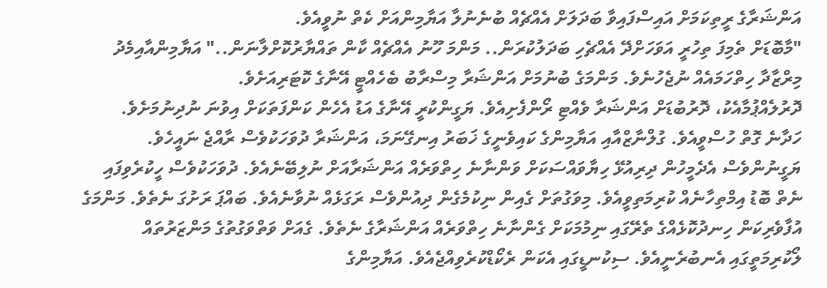އަންޝަރާގެ ރީތިކަމަށް އައިސްފައިވާ ބަދަލަށް އެއްޗެއް ބުނެނުލާ އަޔާމިންއަށް ކެތް ނުވީއެވެ.
"މާބޮޑަށް ތެމިފަ ތިހުރީ އަވަހަށްދޭ އެއްޗެހި ބަދަލުކުރަން.. މަންމަ ހޫނު އެއްޗެއް ކާން ތައްޔާރުކޮށްލާނަން.." އަޔާމިންއާއިމެދު މިރްޒާދާ ހިތްހަމައެއް ނުޖެހުނެވެ. މަންމަގެ ބުނުމަށް އަންޝަރާ މިސްރާބު ބެހެއްޓީ އޭނާގެ ކޮޓަރިއަށެވެ.
ދޮރުލެއްޕުމާއެކު، ދޮރުބުޑަށް އަންޝަރާ ވެއްޓި ރޯންފެށިއެވެ. ޔަގީންކުރީ އޭނާގެ އަޑު އެހެން ކަންފަތަކަށް އިވުނަ ނުދިނުމަށެވެ.
ހަދާނެ ގޮތް ހުސްވީއެވެ. ގުލްނާޒްއާއި އަޔާމިންގެ ކައިވެނީގެ ޚަބަރު އިނގޭނަމަ، އަންޝަރާ ދުވަހަކުވެސް ރާއްޖެ ނައީހެވެ. ޔަގީނުންވެސް އެދެމީހުން ދިރިއުޅޭ ހިޔާވައްސަކަށް ވަންނާނެ ހިތްވަރެއް އަންޝަރާއަށް ނުލިބޭނެއެވެ. ދުވަހަކުވެސް ހީކުރެވިފައި ނެތް ބޮޑު އިމްތިހާނެއް ކުރިމަތިވީއެވެ. މިވަގުތަށް ގެއިން ނިކުމެގެން ދިއުންވެސް ރަގަޅެއް ނުވާނެއެވެ. ބައްޕަ ރަށުގަ ނެތެވެ. މަންމަގެ އުފާވެރިކަން ހިނދުކޮޅެއްގެ ތެރޭގައި ނިމުމަކަށް ގެންނާނެ ހިތްވަރެއް އަންޝަރާގެ ނެތެވެ. ގެއަށް ވަތްވަގުތުގެ މަންޒަރުތައް ލޯކުރިމަތީގައި އެނބުރެނީއެވެ. ސިކުނޑީގައި އެކަން ރެކޯޑްކުރެވިއްޖެއެވެ. އަޔާމިންގެ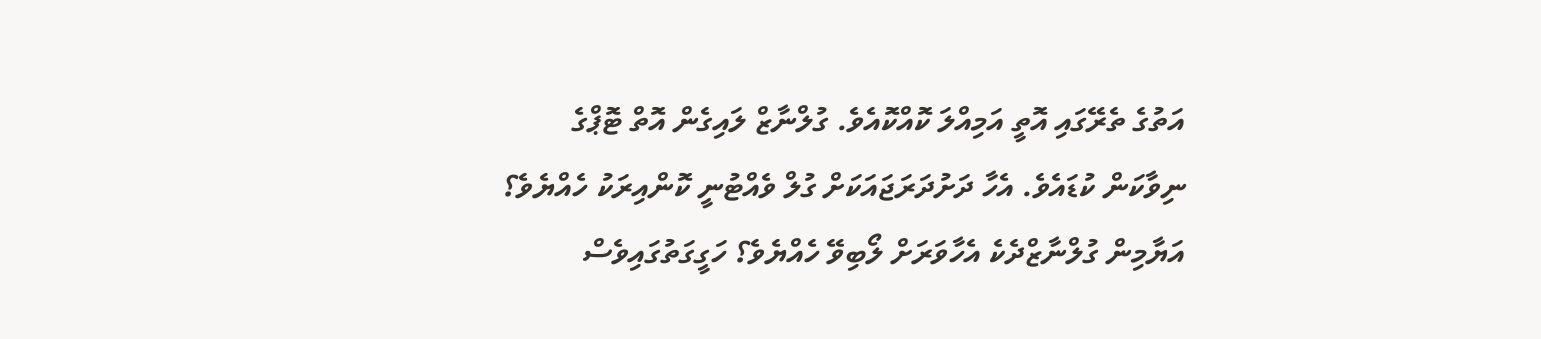އަތުގެ ތެރޭގައި އޮތީ އަމިއްލަ ކޮއްކޮއެވެ. ގުލްނާޒް ލައިގެން އޮތް ޓޮޕްގެ ނިވާކަން ކުޑައެވެ. އެހާ ދަށުދަރަޖައަކަށް ގުލް ވެއްޓުނީ ކޮންއިރަކު ހެއްޔެވެ؟ އަޔާމިން ގުލްނާޒްދެކެ އެހާވަރަށް ލޯބިވޭ ހެއްޔެވެ؟ ހަގީގަތުގައިވެސް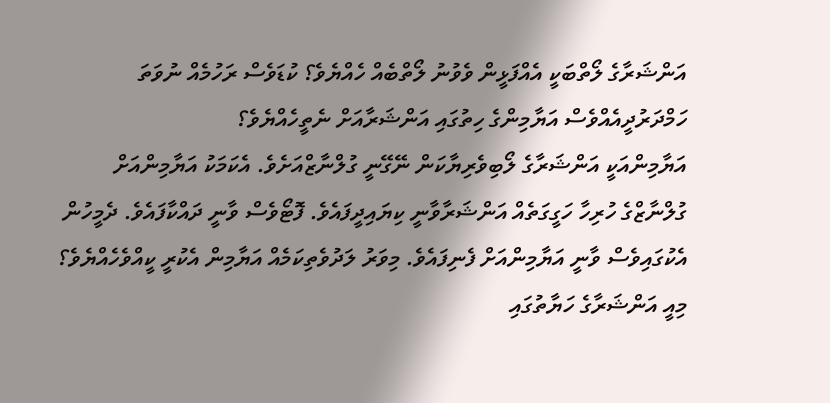އަންޝަރާގެ ލޯތްބަކީ އެއްފަޅީން ވެވުނު ލޯތްބެއް ހެއްޔެވެ؟ ކުޑަވެސް ރަހުމެއް ނުވަތަ ހަމްދަރުދީއެއްވެސް އަޔާމިންގެ ހިތުގައި އަންޝަރާއަށް ނެތީހެއްޔެވެ؟
އަޔާމިންއަކީ އަންޝަރާގެ ލޯބިވެރިޔާކަން ނޭގޭނީ ގުލްނާޒްއަށެވެ. އެކަމަކު އަޔާމިންއަށް ގުލްނާޒްގެ ހުރިހާ ހަގީގަތެއް އަންޝަރާވާނީ ކިޔައިދީފައެވެ. ފޮޓޯވެސް ވާނީ ދައްކާފައެވެ. ދެމީހުން އެކުގައިވެސް ވާނީ އަޔާމިންއަށް ފެނިފައެވެ. މިވަރު ލަދުވެތިކަމެއް އަޔާމިން އެކުރީ ކީއްވެހެއްޔެވެ؟ މިއީ އަންޝަރާގެ ހަޔާތުގައި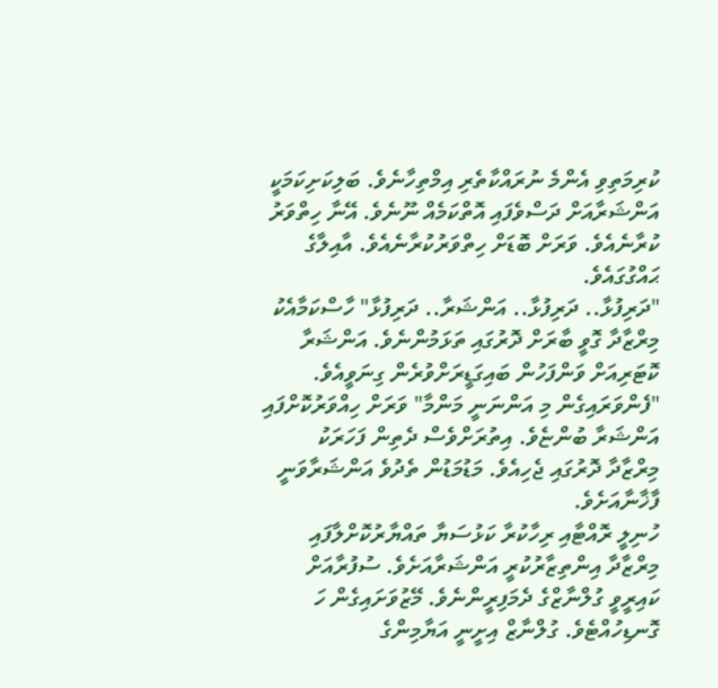ކުރިމަތިވި އެންމެ ނުރައްކާތެރި އިމްތިހާނެވެ. ބަލިކަށިކަމަކީ އަންޝަރާއަށް ދަސްވެފައި އޮތްކަމެއް ނޫނެވެ. އޭނާ ހިތްވަރު ކުރާނެއެވެ. ވަރަށް ބޮޑަށް ހިތްވަރުކުރާނެއެވެ. އާއިލާގެ ޙައްގުގައެވެ.
"ދަރިފުޅާ.. ދަރިފުޅާ.. އަންޝަރާ.. ދަރިފުޅާ" ހާސްކަމާއެކު މިރްޒާދާ ގޮވީ ބާރަށް ދޮރުގައި ތަޅަމުންނެވެ. އަންޝަރާ ކޮޓަރިއަށް ވަންފަހުން ބައިގަޑީރަށްވުރެން ގިނަވީއެވެ.
"ފެންވަރައިގެން މި އަންނަނީ މަންމާ" ވަރަށް ހިއްވަރުކޮށްފައި އަންޝަރާ ބުންޏެވެ. އިތުރަށްވެސް ދެތިން ފަހަރަކު މިރްޒާދާ ދޮރުގައި ޖެހިއެވެ. މަޑުމަޑުން ތެދުވެ އަންޝަރާވަނީ ފާޚާނާއަށެވެ.
ހުނިލީ ރޮއްޓާއި ރިހާކުރާ ކަޅުސަޔާ ތައްޔާރުކޮށްލާފައި މިރްޒާދާ އިންތިޒާރުކުރީ އަންޝަރާއަށެވެ. ސުފުރާއަށް ކައިރީވީ ގުލްނާޒްގެ ދެމަފިރީންނެވެ. މޭޒުވަށައިގެން ހަ ގޮނޑިހުއްޓެވެ. ގުލްނާޒް އިށީނީ އަޔާމިންގެ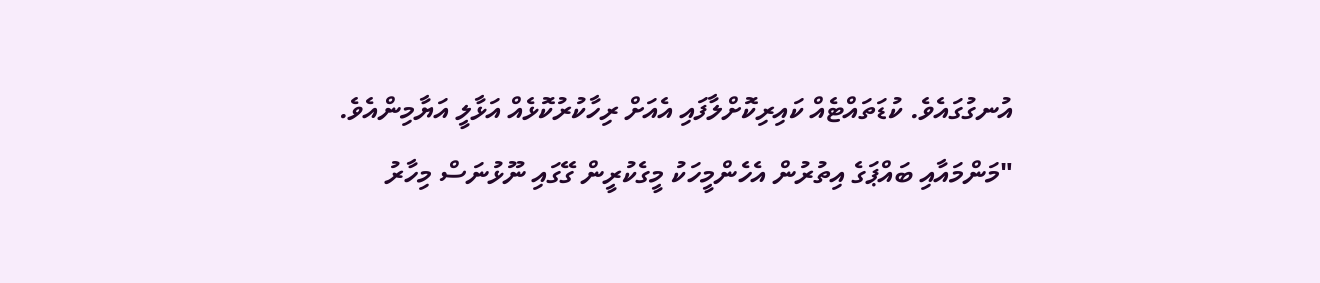އުނގުގައެވެ. ކުޑަތައްޓެއް ކައިރިކޮށްލާފައި އެއަށް ރިހާކުރުކޮޅެއް އަޅާލީ އަޔާމިންއެވެ.
"މަންމައާއި ބައްޕަގެ އިތުރުން އެހެންމީހަކު މީގެކުރީން ގޭގައި ނޫޅުނަސް މިހާރު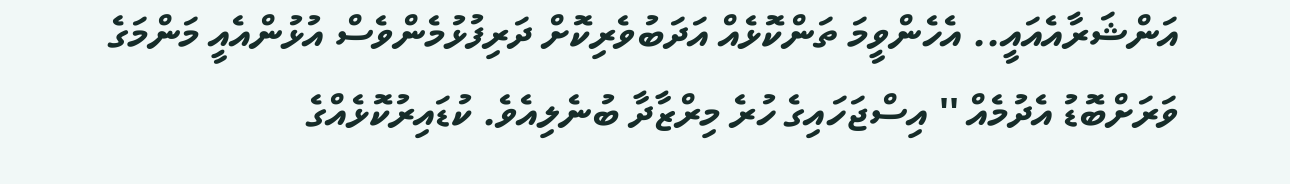އަންޝަރާއެއައީ.. އެހެންވީމަ ތަންކޮޅެއް އަދަބުވެރިކޮށް ދަރިފުޅުމެންވެސް އުޅުންއެއީ މަންމަގެ ވަރަށްބޮޑު އެދުމެއް '' އިސްޖަހައިގެ ހުރެ މިރްޒާދާ ބުނެލިއެވެ. ކުޑައިރުކޮޅެއްގެ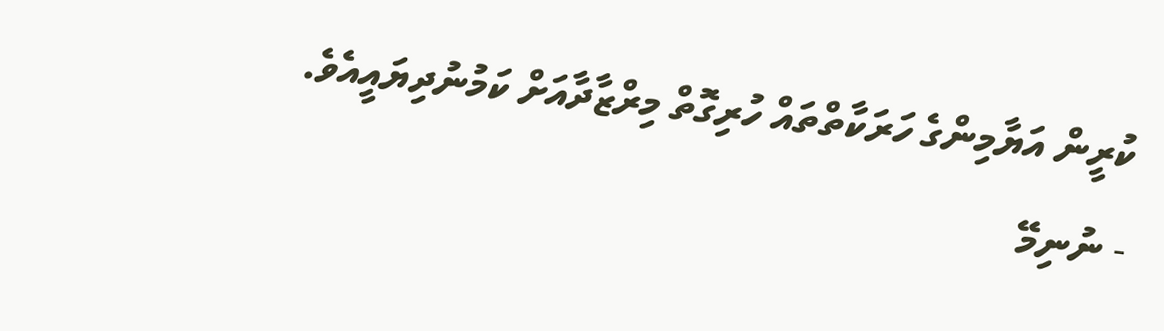ކުރީން އަޔާމިންގެ ހަރަކާތްތައް ހުރިގޮތް މިރްޒާދާއަށް ކަމުނުދިޔައީއެވެ.
- ނުނިމޭ